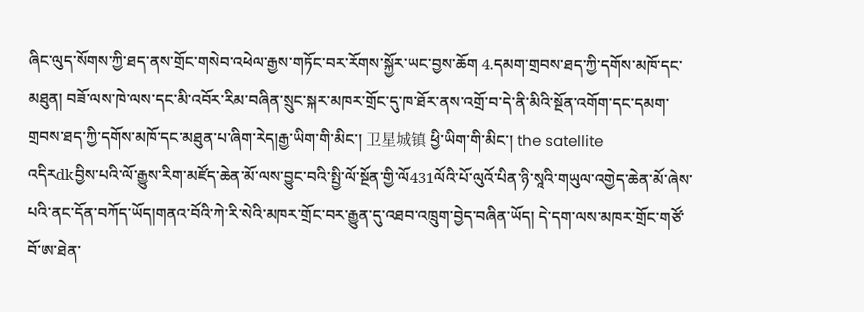ཞིང་ལུད་སོགས་ཀྱི་ཐད་ནས་གྲོང་གསེབ་འཕེལ་རྒྱས་གཏོང་བར་རོགས་སྐྱོར་ཡང་བྱས་ཆོག 4.དམག་གྲབས་ཐད་ཀྱི་དགོས་མཁོ་དང་མཐུན། བཟོ་ལས་ཁེ་ལས་དང་མི་འབོར་རིམ་བཞིན་སྲུང་སྐར་མཁར་གྲོང་དུ་ཁ་ཐོར་ནས་འགྲོ་བ་དེ་ནི་མིའི་སྔོན་འགོག་དང་དམག་གྲབས་ཐད་ཀྱི་དགོས་མཁོ་དང་མཐུན་པ་ཞིག་རེད།རྒྱ་ཡིག་གི་མིང་། 卫星城镇 ཕྱི་ཡིག་གི་མིང་། the satellite
འདིརdkབྱིས་པའི་ལོ་རྒྱུས་རིག་མཛོད་ཆེན་མོ་ལས་བྱུང་བའི་སྤྱི་ལོ་སྔོན་གྱི་ལོ431ལོའི་པོ་ལུའོ་པིན་ཉི་སཱའི་གཡུལ་འགྱེད་ཆེན་མོ་ཞེས་པའི་ནང་དོན་བཀོད་ཡོད།གནའ་བོའི་ཀེ་རི་སེའི་མཁར་གྲོང་བར་རྒྱུན་དུ་འཐབ་འཁྲུག་བྱེད་བཞིན་ཡོད། དེ་དག་ལས་མཁར་གྲོང་གཙོ་བོ་ཨ་ཐེན་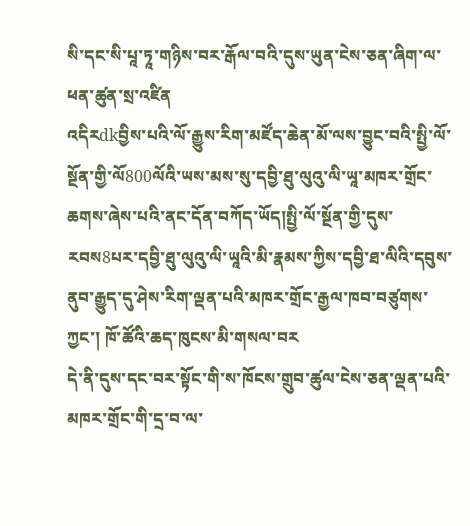སི་དང་སི་པཱ་ཏཱ་གཉིས་བར་རྒོལ་བའི་དུས་ཡུན་ངེས་ཅན་ཞིག་ལ་ཕན་ཚུན་སྲ་འཛིན
འདིརdkབྱིས་པའི་ལོ་རྒྱུས་རིག་མཛོད་ཆེན་མོ་ལས་བྱུང་བའི་སྤྱི་ལོ་སྔོན་གྱི་ལོ800ལོའི་ཡས་མས་སུ་དབྱི་ཐུ་ལུའུ་ལི་ཡཱ་མཁར་གྲོང་ཆགས་ཞེས་པའི་ནང་དོན་བཀོད་ཡོད།སྤྱི་ལོ་སྔོན་གྱི་དུས་རབས8པར་དབྱི་ཐུ་ལུའུ་ལི་ཡཱའི་མི་རྣམས་ཀྱིས་དབྱི་ཐ་ལིའི་དབུས་ནུབ་རྒྱུད་དུ་ཤེས་རིག་ལྡན་པའི་མཁར་གྲོང་རྒྱལ་ཁབ་བཙུགས་ཀྱང་། ཁོ་ཚོའི་ཆད་ཁུངས་མི་གསལ་བར
དེ་ནི་དུས་དང་བར་སྟོང་གི་ས་ཁོངས་གྲུབ་ཚུལ་ངེས་ཅན་ལྡན་པའི་མཁར་གྲོང་གི་དྲ་བ་ལ་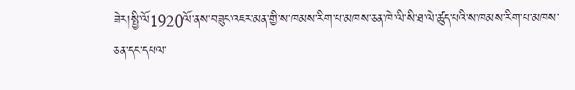ཟེར།སྤྱི་ལོ1920ལོ་ནས་བཟུང་འཇར་མན་གྱི་ས་ཁམས་རིག་པ་མཁས་ཅན་ཁེ་ལི་སི་ཐ་ལེ་ཚུད་པའི་ས་ཁམས་རིག་པ་མཁས་ཅན་དང་དཔལ་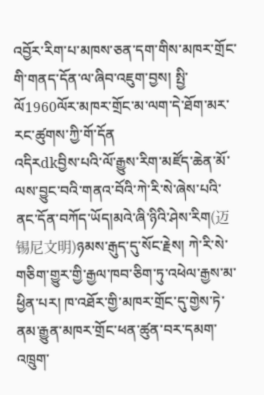འབྱོར་རིག་པ་མཁས་ཅན་དག་གིས་མཁར་གྲོང་གི་གནད་དོན་ལ་ཞིབ་འཇུག་བྱས། སྤྱི་ལོ1960ལོར་མཁར་གྲོང་མ་ལག་དེ་ཐོག་མར་རང་ཚུགས་ཀྱི་གོ་དོན
འདིརdkབྱིས་པའི་ལོ་རྒྱུས་རིག་མཛོད་ཆེན་མོ་ལས་བྱུང་བའི་གནའ་བོའི་ཀེ་རི་སེ་ཞེས་པའི་ནང་དོན་བཀོད་ཡོད།མའེ་ཞི་ཉིའི་ཤེས་རིག(迈锡尼文明)ཉམས་རྒུད་དུ་སོང་རྗེས། ཀེ་རི་སེ་གཅིག་གྱུར་གྱི་རྒྱལ་ཁབ་ཅིག་ཏུ་འཕེལ་རྒྱས་མ་ཕྱིན་པར། ཁ་འཐོར་གྱི་མཁར་གྲོང་དུ་གྱེས་ཏེ་ནམ་རྒྱུན་མཁར་གྲོང་ཕན་ཚུན་བར་དམག་འཁྲུག་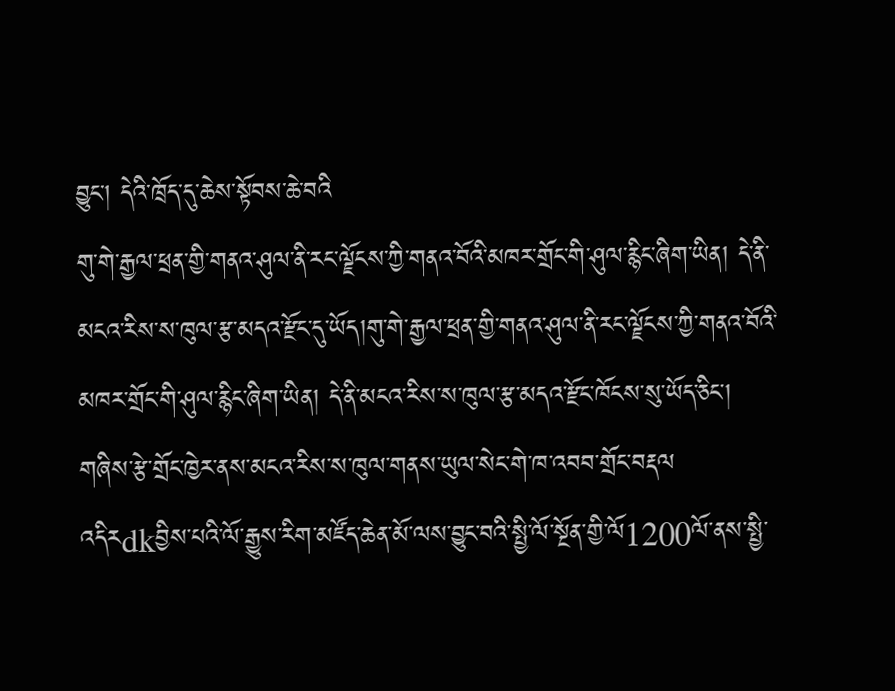བྱུང་། དེའི་ཁྲོད་དུ་ཆེས་སྟོབས་ཆེ་བའི
གུ་གེ་རྒྱལ་ཕྲན་གྱི་གནའ་ཤུལ་ནི་རང་ལྗོངས་ཀྱི་གནའ་བོའི་མཁར་གྲོང་གི་ཤུལ་རྙིང་ཞིག་ཡིན། དེ་ནི་མངའ་རིས་ས་ཁུལ་རྩ་མདའ་རྫོང་དུ་ཡོད།གུ་གེ་རྒྱལ་ཕྲན་གྱི་གནའ་ཤུལ་ནི་རང་ལྗོངས་ཀྱི་གནའ་བོའི་མཁར་གྲོང་གི་ཤུལ་རྙིང་ཞིག་ཡིན། དེ་ནི་མངའ་རིས་ས་ཁུལ་རྩ་མདའ་རྫོང་ཁོངས་སུ་ཡོད་ཅིང་། གཞིས་རྩེ་གྲོང་ཁྱེར་ནས་མངའ་རིས་ས་ཁུལ་གནས་ཡུལ་སེང་གེ་ཁ་འབབ་གྲོང་བརྡལ
འདིརdkབྱིས་པའི་ལོ་རྒྱུས་རིག་མཛོད་ཆེན་མོ་ལས་བྱུང་བའི་སྤྱི་ལོ་སྔོན་གྱི་ལོ1200ལོ་ནས་སྤྱི་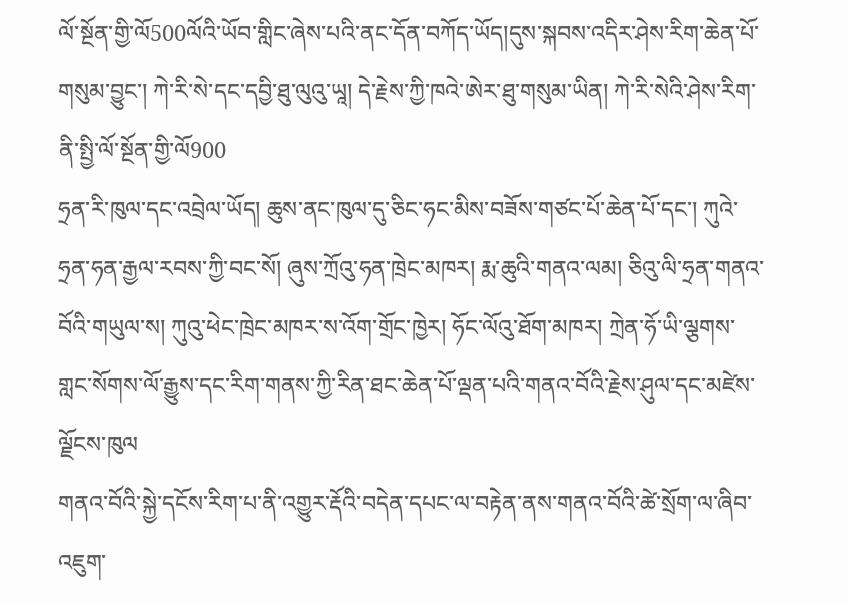ལོ་སྔོན་གྱི་ལོ500ལོའི་ཡོབ་གླིང་ཞེས་པའི་ནང་དོན་བཀོད་ཡོད།དུས་སྐབས་འདིར་ཤེས་རིག་ཆེན་པོ་གསུམ་བྱུང་། ཀེ་རི་སེ་དང་དབྱི་ཐུ་ལུའུ་ཡཱ། དེ་རྗེས་ཀྱི་ཁའེ་ཨེར་ཐུ་གསུམ་ཡིན། ཀེ་རི་སེའི་ཤེས་རིག་ནི་སྤྱི་ལོ་སྔོན་གྱི་ལོ900
ཧྲན་རི་ཁུལ་དང་འབྲེལ་ཡོད། ཆུས་ནང་ཁུལ་དུ་ཅིང་ཧང་མིས་བཟོས་གཙང་པོ་ཆེན་པོ་དང་། ཀུའེ་ཧྲན་ཧན་རྒྱལ་རབས་ཀྱི་བང་སོ། ཞུས་ཀྲོའུ་ཧན་ཁྲེང་མཁར། རྨ་ཆུའི་གནའ་ལམ། ཅིའུ་ལི་ཧྲན་གནའ་བོའི་གཡུལ་ས། ཀུའུ་ཕེང་ཁྲེང་མཁར་ས་འོག་གྲོང་ཁྱེར། ཧོང་ལོའུ་ཐོག་མཁར། ཀྲེན་ཧོ་ཡི་ལྕགས་གླང་སོགས་ལོ་རྒྱུས་དང་རིག་གནས་ཀྱི་རིན་ཐང་ཆེན་པོ་ལྡན་པའི་གནའ་བོའི་རྗེས་ཤུལ་དང་མཛེས་ལྗོངས་ཁུལ
གནའ་བོའི་སྐྱེ་དངོས་རིག་པ་ནི་འགྱུར་རྡོའི་བདེན་དཔང་ལ་བརྟེན་ནས་གནའ་བོའི་ཚེ་སྲོག་ལ་ཞིབ་འཇུག་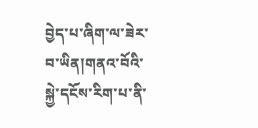བྱེད་པ་ཞིག་ལ་ཟེར་བ་ཡིན།གནའ་བོའི་སྐྱེ་དངོས་རིག་པ་ནི་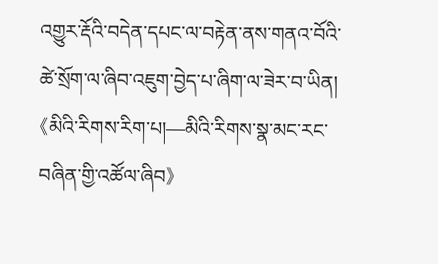འགྱུར་རྡོའི་བདེན་དཔང་ལ་བརྟེན་ནས་གནའ་བོའི་ཚེ་སྲོག་ལ་ཞིབ་འཇུག་བྱེད་པ་ཞིག་ལ་ཟེར་བ་ཡིན། 《མིའི་རིགས་རིག་པ།—མིའི་རིགས་སྣ་མང་རང་བཞིན་གྱི་འཚོལ་ཞིབ》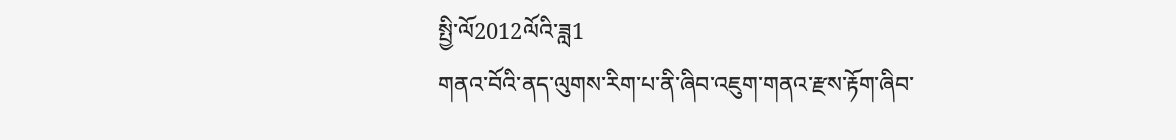སྤྱི་ལོ2012ལོའི་ཟླ1
གནའ་བོའི་ནད་ལུགས་རིག་པ་ནི་ཞིབ་འཇུག་གནའ་རྫས་རྟོག་ཞིབ་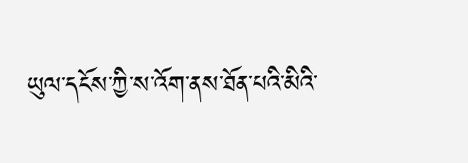ཡུལ་དངོས་ཀྱི་ས་འོག་ནས་ཐོན་པའི་མིའི་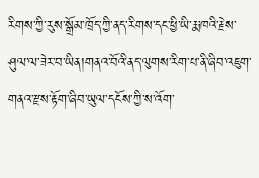རིགས་ཀྱི་རུས་སྒྲོམ་ཁྲོད་ཀྱི་ནད་རིགས་དང་ཕྱི་ཡི་རྨ་ཁའི་རྗེས་ཤུལ་ལ་ཟེར་བ་ཡིན།གནའ་བོའི་ནད་ལུགས་རིག་པ་ནི་ཞིབ་འཇུག་གནའ་རྫས་རྟོག་ཞིབ་ཡུལ་དངོས་ཀྱི་ས་འོག་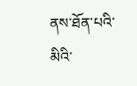ནས་ཐོན་པའི་མིའི་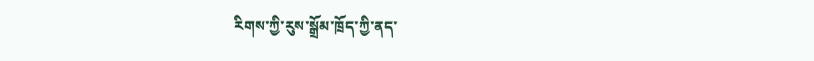རིགས་ཀྱི་རུས་སྒྲོམ་ཁྲོད་ཀྱི་ནད་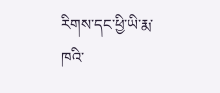རིགས་དང་ཕྱི་ཡི་རྨ་ཁའི་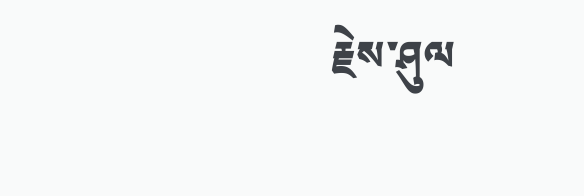རྗེས་ཤུལ